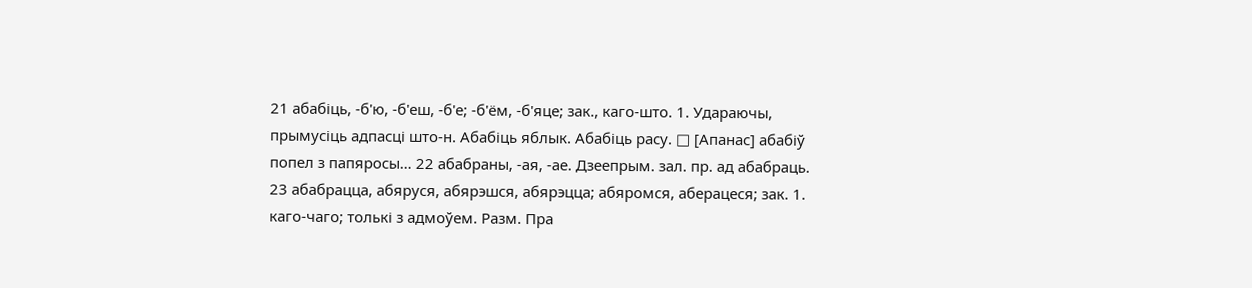21 абабіць, -б'ю, -б'еш, -б'е; -б'ём, -б'яце; зак., каго-што. 1. Удараючы, прымусіць адпасці што-н. Абабіць яблык. Абабіць расу. □ [Апанас] абабіў попел з папяросы… 22 абабраны, -ая, -ае. Дзеепрым. зал. пр. ад абабраць. 23 абабрацца, абяруся, абярэшся, абярэцца; абяромся, аберацеся; зак. 1. каго-чаго; толькі з адмоўем. Разм. Пра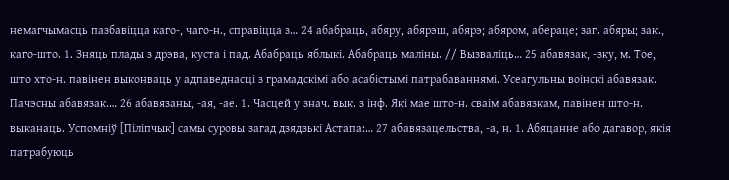немагчымасць пазбавіцца каго-, чаго-н., справіцца з… 24 абабраць, абяру, абярэш, абярэ; абяром, абераце; заг. абяры; зак., каго-што. 1. Зняць плады з дрэва, куста і пад. Абабраць яблыкі. Абабраць маліны. // Вызваліць… 25 абавязак, -зку, м. Тое, што хто-н. павінен выконваць у адпаведнасці з грамадскімі або асабістымі патрабаваннямі. Усеагульны воінскі абавязак. Пачэсны абавязак.… 26 абавязаны, -ая, -ае. 1. Часцей у знач. вык. з інф. Які мае што-н. сваім абавязкам, павінен што-н. выканаць. Успомніў [Піліпчык] самы суровы загад дзядзькі Астапа:… 27 абавязацельства, -а, н. 1. Абяцанне або дагавор, якія патрабуюць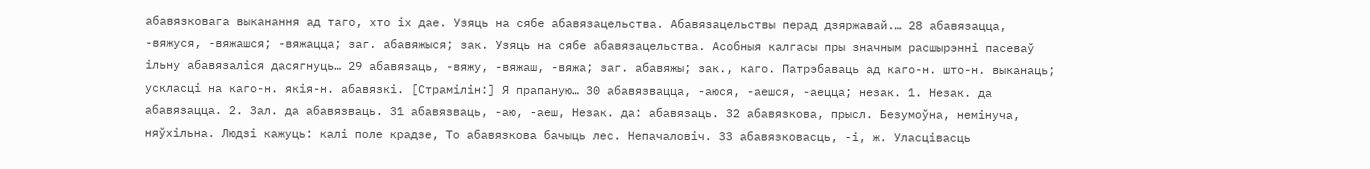абавязковага выканання ад таго, хто іх дае. Узяць на сябе абавязацельства. Абавязацельствы перад дзяржавай.… 28 абавязацца, -вяжуся, -вяжашся; -вяжацца; заг. абавяжыся; зак. Узяць на сябе абавязацельства. Асобныя калгасы пры значным расшырэнні пасеваў ільну абавязаліся дасягнуць… 29 абавязаць, -вяжу, -вяжаш, -вяжа; заг. абавяжы; зак., каго. Патрэбаваць ад каго-н. што-н. выканаць; ускласці на каго-н. якія-н. абавязкі. [Страмілін:] Я прапаную… 30 абавязвацца, -аюся, -аешся, -аецца; незак. 1. Незак. да абавязацца. 2. Зал. да абавязваць. 31 абавязваць, -аю, -аеш, Незак. да: абавязаць. 32 абавязкова, прысл. Безумоўна, немінуча, няўхільна. Людзі кажуць: калі поле крадзе, То абавязкова бачыць лес. Непачаловіч. 33 абавязковасць, -і, ж. Уласцівасць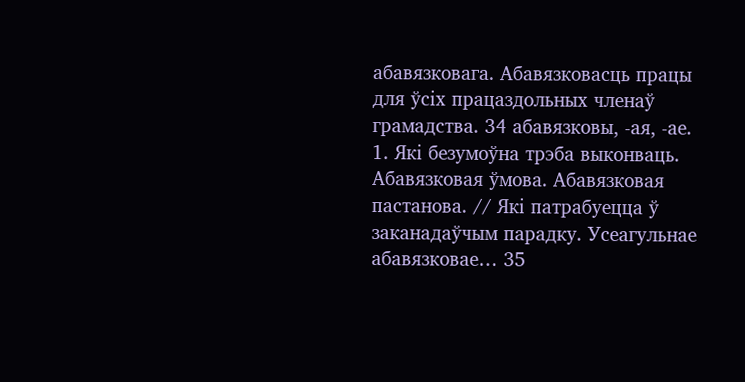абавязковага. Абавязковасць працы для ўсіх працаздольных членаў грамадства. 34 абавязковы, -ая, -ае. 1. Які безумоўна трэба выконваць. Абавязковая ўмова. Абавязковая пастанова. // Які патрабуецца ў заканадаўчым парадку. Усеагульнае абавязковае… 35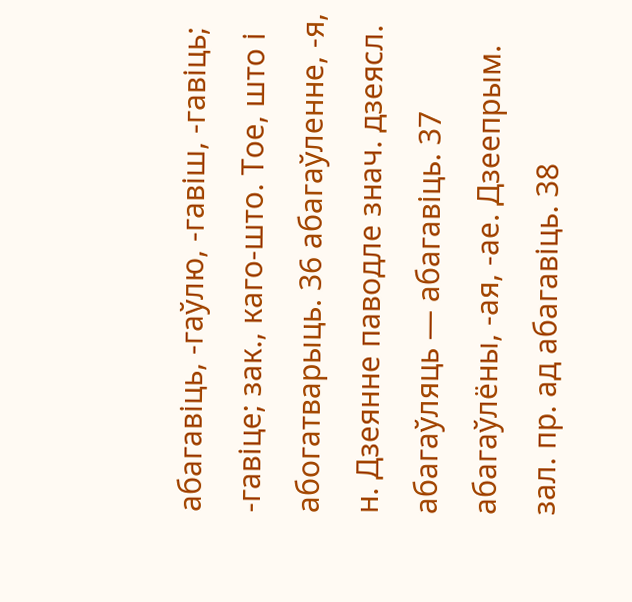абагавіць, -гаўлю, -гавіш, -гавіць; -гавіце; зак., каго-што. Тое, што і абогатварыць. 36 абагаўленне, -я, н. Дзеянне паводле знач. дзеясл. абагаўляць — абагавіць. 37 абагаўлёны, -ая, -ае. Дзеепрым. зал. пр. ад абагавіць. 38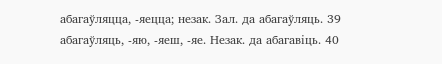абагаўляцца, -яецца; незак. Зал. да абагаўляць. 39 абагаўляць, -яю, -яеш, -яе. Незак. да абагавіць. 40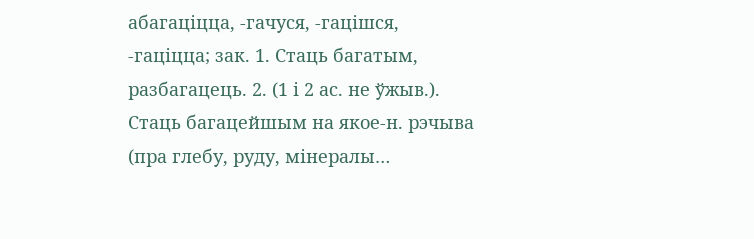абагаціцца, -гачуся, -гацішся, -гаціцца; зак. 1. Стаць багатым, разбагацець. 2. (1 і 2 ас. не ўжыв.). Стаць багацейшым на якое-н. рэчыва (пра глебу, руду, мінералы…